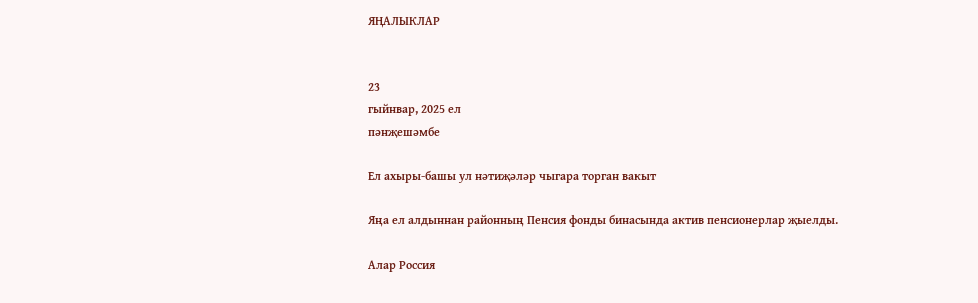ЯҢАЛЫКЛАР


23
гыйнвар, 2025 ел
пәнҗешәмбе

Ел ахыры-башы ул нәтиҗәләр чыгара торган вакыт

Яңа ел алдыннан районның Пенсия фонды бинасында актив пенсионерлар җыелды.

Алар Россия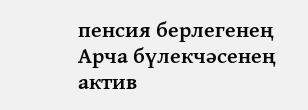пенсия берлегенең Арча бүлекчәсенең актив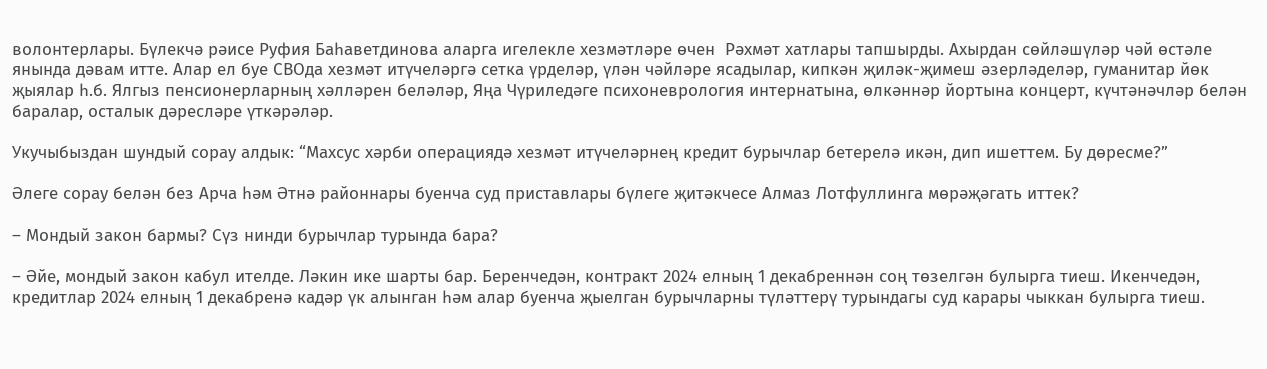волонтерлары. Бүлекчә рәисе Руфия Баһаветдинова аларга игелекле хезмәтләре өчен  Рәхмәт хатлары тапшырды. Ахырдан сөйләшүләр чәй өстәле янында дәвам итте. Алар ел буе СВОда хезмәт итүчеләргә сетка үрделәр, үлән чәйләре ясадылар, кипкән җиләк-җимеш әзерләделәр, гуманитар йөк җыялар һ.б. Ялгыз пенсионерларның хәлләрен беләләр, Яңа Чүриледәге психоневрология интернатына, өлкәннәр йортына концерт, күчтәнәчләр белән баралар, осталык дәресләре үткәрәләр.

Укучыбыздан шундый сорау алдык: “Махсус хәрби операциядә хезмәт итүчеләрнең кредит бурычлар бетерелә икән, дип ишеттем. Бу дөресме?”

Әлеге сорау белән без Арча һәм Әтнә районнары буенча суд приставлары бүлеге җитәкчесе Алмаз Лотфуллинга мөрәҗәгать иттек?

– Мондый закон бармы? Сүз нинди бурычлар турында бара?

– Әйе, мондый закон кабул ителде. Ләкин ике шарты бар. Беренчедән, контракт 2024 елның 1 декабреннән соң төзелгән булырга тиеш. Икенчедән, кредитлар 2024 елның 1 декабренә кадәр үк алынган һәм алар буенча җыелган бурычларны түләттерү турындагы суд карары чыккан булырга тиеш.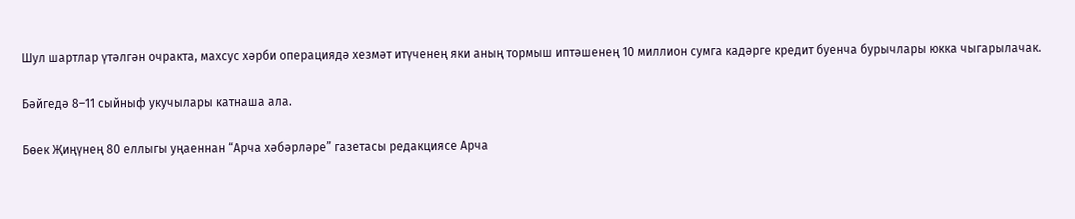Шул шартлар үтәлгән очракта, махсус хәрби операциядә хезмәт итүченең яки аның тормыш иптәшенең 10 миллион сумга кадәрге кредит буенча бурычлары юкка чыгарылачак.

Бәйгедә 8–11 сыйныф укучылары катнаша ала.

Бөек Җиңүнең 80 еллыгы уңаеннан “Арча хәбәрләре” газетасы редакциясе Арча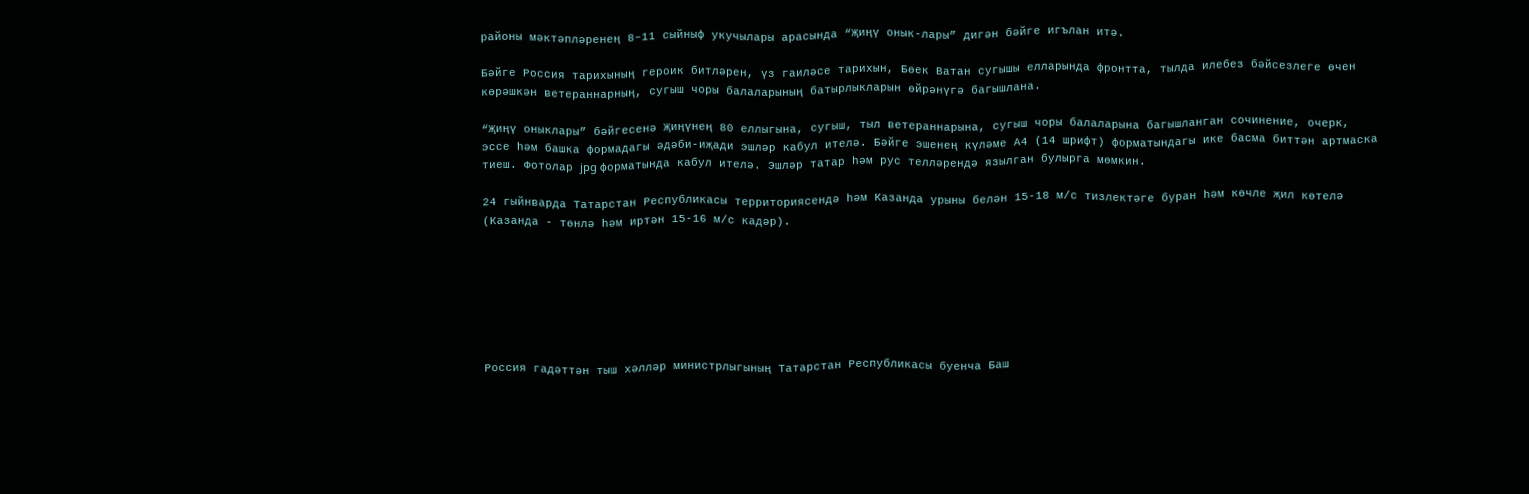районы мәктәпләренең 8–11 сыйныф укучылары арасында “Җиңү онык-лары” дигән бәйге игълан итә.

Бәйге Россия тарихының героик битләрен, үз гаиләсе тарихын, Бөек Ватан сугышы елларында фронтта, тылда илебез бәйсезлеге өчен көрәшкән ветераннарның, сугыш чоры балаларының батырлыкларын өйрәнүгә багышлана.

“Җиңү оныклары” бәйгесенә Җиңүнең 80 еллыгына, сугыш, тыл ветераннарына, сугыш чоры балаларына багышланган сочинение, очерк, эссе һәм башка формадагы әдәби-иҗади эшләр кабул ителә. Бәйге эшенең күләме А4 (14 шрифт) форматындагы ике басма биттән артмаска тиеш. Фотолар jpg форматында кабул ителә. Эшләр татар һәм рус телләрендә язылган булырга мөмкин.

24 гыйнварда Татарстан Республикасы территориясендә һәм Казанда урыны белән 15-18 м/с тизлектәге буран һәм көчле җил көтелә (Казанда - төнлә һәм иртән 15-16 м/с кадәр).







Россия гадәттән тыш хәлләр министрлыгының Татарстан Республикасы буенча Баш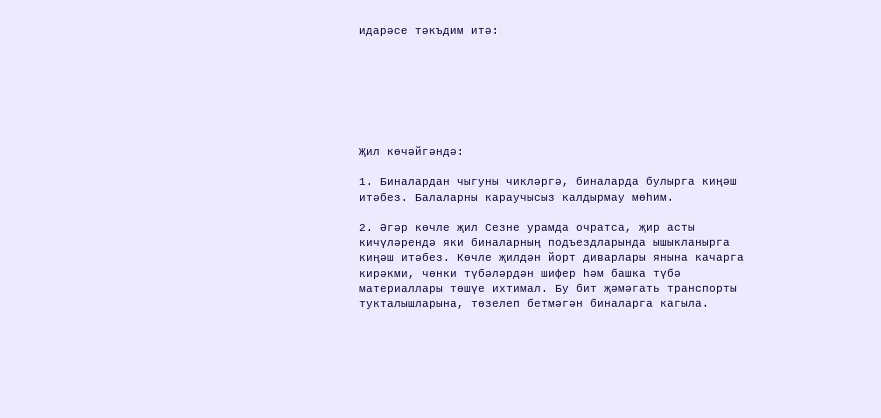идарәсе тәкъдим итә:







Җил көчәйгәндә:

1. Биналардан чыгуны чикләргә, биналарда булырга киңәш итәбез. Балаларны караучысыз калдырмау мөһим.

2. Әгәр көчле җил Сезне урамда очратса, җир асты кичүләрендә яки биналарның подъездларында ышыкланырга киңәш итәбез. Көчле җилдән йорт диварлары янына качарга кирәкми, чөнки түбәләрдән шифер һәм башка түбә материаллары төшүе ихтимал. Бу бит җәмәгать транспорты тукталышларына, төзелеп бетмәгән биналарга кагыла.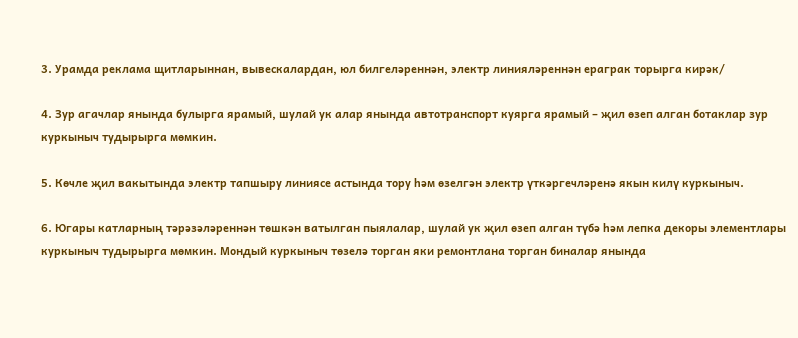3. Урамда реклама щитларыннан, вывескалардан, юл билгеләреннән, электр линияләреннән ераграк торырга кирәк/

4. Зур агачлар янында булырга ярамый, шулай ук алар янында автотранспорт куярга ярамый – җил өзеп алган ботаклар зур куркыныч тудырырга мөмкин.

5. Көчле җил вакытында электр тапшыру линиясе астында тору һәм өзелгән электр үткәргечләренә якын килү куркыныч.

6. Югары катларның тәрәзәләреннән төшкән ватылган пыялалар, шулай ук җил өзеп алган түбә һәм лепка декоры элементлары куркыныч тудырырга мөмкин. Мондый куркыныч төзелә торган яки ремонтлана торган биналар янында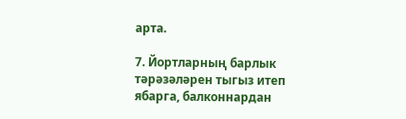арта.

7. Йортларның барлык тәрәзәләрен тыгыз итеп ябарга, балконнардан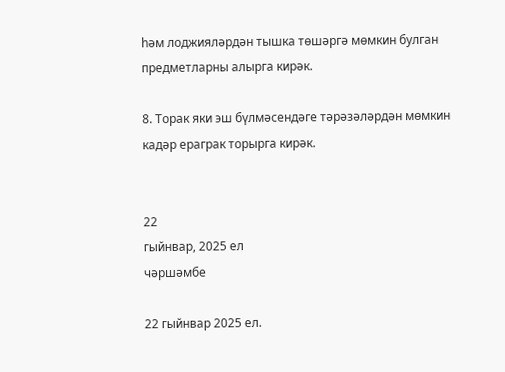һәм лоджияләрдән тышка төшәргә мөмкин булган предметларны алырга кирәк.

8. Торак яки эш бүлмәсендәге тәрәзәләрдән мөмкин кадәр ераграк торырга кирәк.


22
гыйнвар, 2025 ел
чәршәмбе

22 гыйнвар 2025 ел.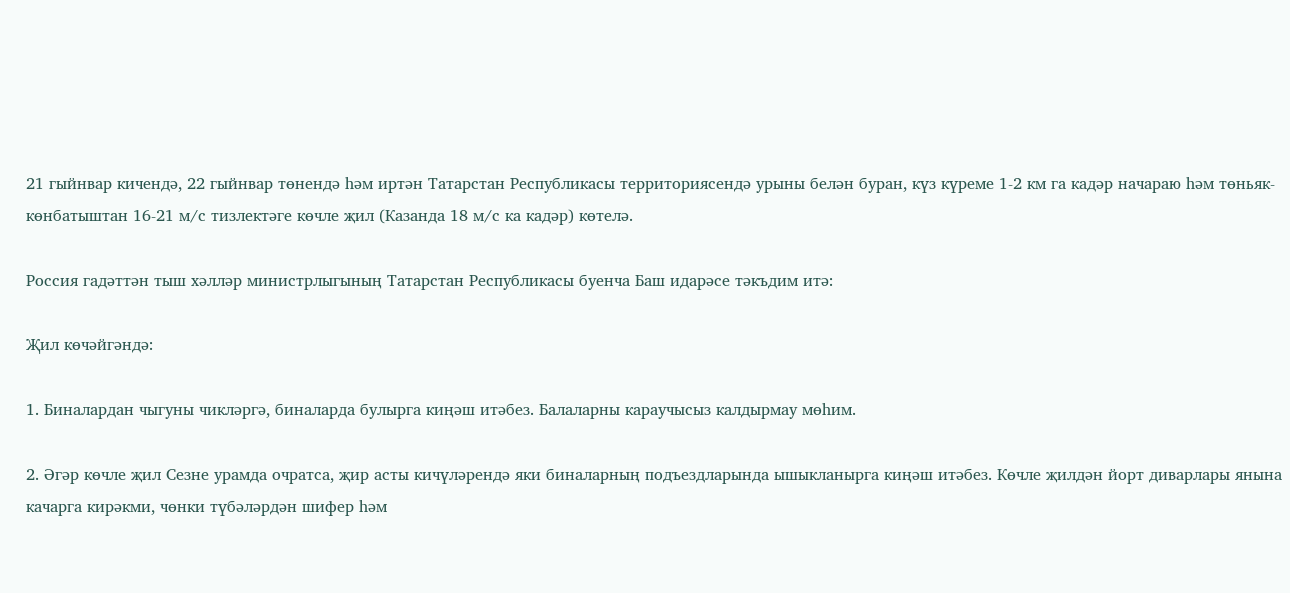21 гыйнвар кичендә, 22 гыйнвар төнендә һәм иртән Татарстан Республикасы территориясендә урыны белән буран, күз күреме 1-2 км га кадәр начараю һәм төньяк-көнбатыштан 16-21 м/с тизлектәге көчле җил (Казанда 18 м/с ка кадәр) көтелә.

Россия гадәттән тыш хәлләр министрлыгының Татарстан Республикасы буенча Баш идарәсе тәкъдим итә:

Җил көчәйгәндә:

1. Биналардан чыгуны чикләргә, биналарда булырга киңәш итәбез. Балаларны караучысыз калдырмау мөһим.

2. Әгәр көчле җил Сезне урамда очратса, җир асты кичүләрендә яки биналарның подъездларында ышыкланырга киңәш итәбез. Көчле җилдән йорт диварлары янына качарга кирәкми, чөнки түбәләрдән шифер һәм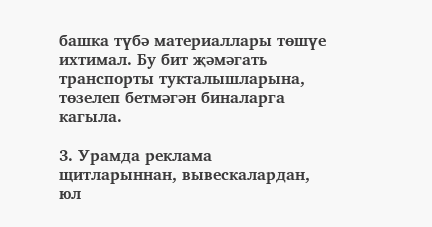башка түбә материаллары төшүе ихтимал. Бу бит җәмәгать транспорты тукталышларына, төзелеп бетмәгән биналарга кагыла.

3. Урамда реклама щитларыннан, вывескалардан, юл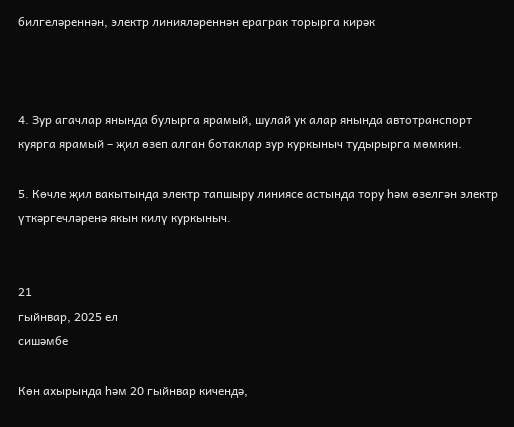билгеләреннән, электр линияләреннән ераграк торырга кирәк



4. Зур агачлар янында булырга ярамый, шулай ук алар янында автотранспорт куярга ярамый – җил өзеп алган ботаклар зур куркыныч тудырырга мөмкин.

5. Көчле җил вакытында электр тапшыру линиясе астында тору һәм өзелгән электр үткәргечләренә якын килү куркыныч.


21
гыйнвар, 2025 ел
сишәмбе

Көн ахырында һәм 20 гыйнвар кичендә,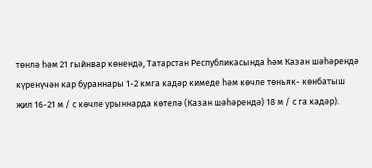төнлә һәм 21 гыйнвар көнендә, Татарстан Республикасында һәм Казан шәһәрендә күренүчән кар бураннары 1-2 кмга кадәр кимеде һәм көчле төньяк- көнбатыш җил 16-21 м / с көчле урыннарда көтелә (Казан шәһәрендә) 18 м / с га кадәр).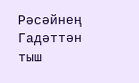Рәсәйнең Гадәттән тыш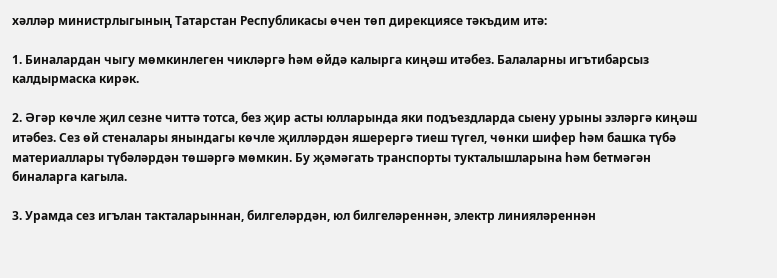хәлләр министрлыгының Татарстан Республикасы өчен төп дирекциясе тәкъдим итә:

1. Биналардан чыгу мөмкинлеген чикләргә һәм өйдә калырга киңәш итәбез. Балаларны игътибарсыз калдырмаска кирәк.

2. Әгәр көчле җил сезне читтә тотса, без җир асты юлларында яки подъездларда сыену урыны эзләргә киңәш итәбез. Сез өй стеналары янындагы көчле җилләрдән яшерергә тиеш түгел, чөнки шифер һәм башка түбә материаллары түбәләрдән төшәргә мөмкин. Бу җәмәгать транспорты тукталышларына һәм бетмәгән биналарга кагыла.

3. Урамда сез игълан такталарыннан, билгеләрдән, юл билгеләреннән, электр линияләреннән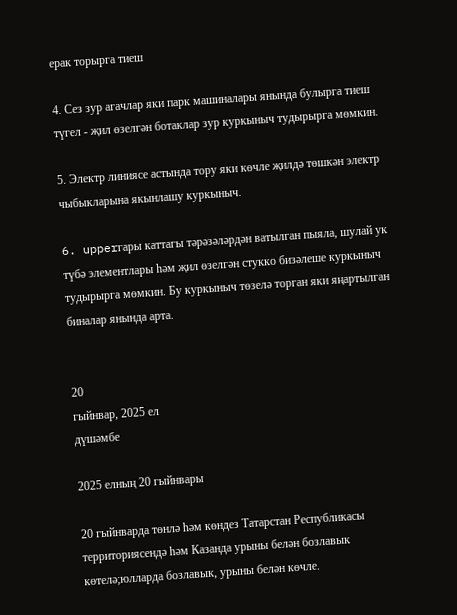ерак торырга тиеш

4. Сез зур агачлар яки парк машиналары янында булырга тиеш түгел - җил өзелгән ботаклар зур куркыныч тудырырга мөмкин.

5. Электр линиясе астында тору яки көчле җилдә төшкән электр чыбыкларына якынлашу куркыныч.

6. upperгары каттагы тәрәзәләрдән ватылган пыяла, шулай ук түбә элементлары һәм җил өзелгән стукко бизәлеше куркыныч тудырырга мөмкин. Бу куркыныч төзелә торган яки яңартылган биналар янында арта.


20
гыйнвар, 2025 ел
дүшәмбе

2025 елның 20 гыйнвары

20 гыйнварда төнлә һәм көндез Татарстан Республикасы территориясендә һәм Казанда урыны белән бозлавык көтелә;юлларда бозлавык, урыны белән көчле.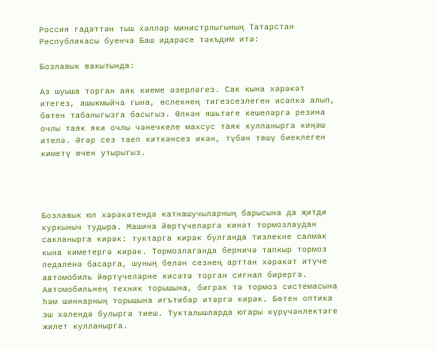Россия гадәттән тыш хәлләр министрлыгының Татарстан Республикасы буенча Баш идарәсе тәкъдим итә:

Бозлавык вакытында:

Аз шуыша торган аяк киеме әзерләгез. Сак кына хәрәкәт итегез, ашыкмыйча гына, өслекнең тигезсезлеген исәпкә алып, бөтен табаныгызга басыгыз. Өлкән яшьтәге кешеләргә резина очлы таяк яки очлы чәнечкеле махсус таяк кулланырга киңәш ителә. Әгәр сез таеп киткәнсез икән, түбән төшү биеклеген киметү өчен утырыгыз.




Бозлавык юл хәрәкәтендә катнашучыларның барысына да җитди куркыныч тудыра. Машина йөртүчеләргә кинәт тормозлаудан сакланырга кирәк: туктарга кирәк булганда тизлекне салмак кына киметергә кирәк. Тормозлаганда берничә тапкыр тормоз педаленә басарга, шуның белән сезнең арттан хәрәкәт итүче автомобиль йөртүчеләрне кисәтә торган сигнал бирергә. Автомобильнең техник торышына, бигрәк тә тормоз системасына һәм шиннарның торышына игътибар итәргә кирәк. Бөтен оптика эш хәлендә булырга тиеш. Тукталышларда югары күрүчәнлектәге жилет кулланырга.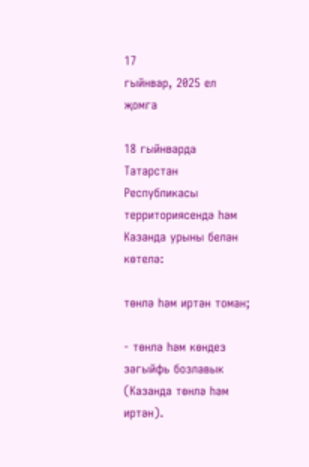17
гыйнвар, 2025 ел
җомга

18 гыйнварда Татарстан Республикасы территориясендә һәм Казанда урыны белән көтелә:

төнлә һәм иртән томан;

- төнлә һәм көндез зәгыйфь бозлавык (Казанда төнлә һәм иртән).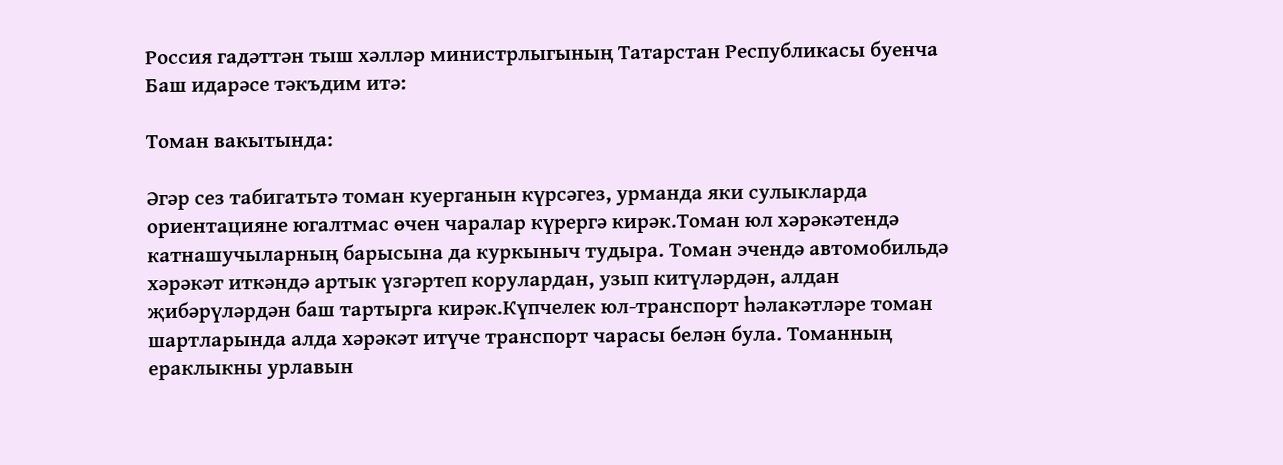Россия гадәттән тыш хәлләр министрлыгының Татарстан Республикасы буенча Баш идарәсе тәкъдим итә:

Томан вакытында:

Әгәр сез табигатьтә томан куерганын күрсәгез, урманда яки сулыкларда ориентацияне югалтмас өчен чаралар күрергә кирәк.Томан юл хәрәкәтендә катнашучыларның барысына да куркыныч тудыра. Томан эчендә автомобильдә хәрәкәт иткәндә артык үзгәртеп корулардан, узып китүләрдән, алдан җибәрүләрдән баш тартырга кирәк.Күпчелек юл-транспорт һәлакәтләре томан шартларында алда хәрәкәт итүче транспорт чарасы белән була. Томанның ераклыкны урлавын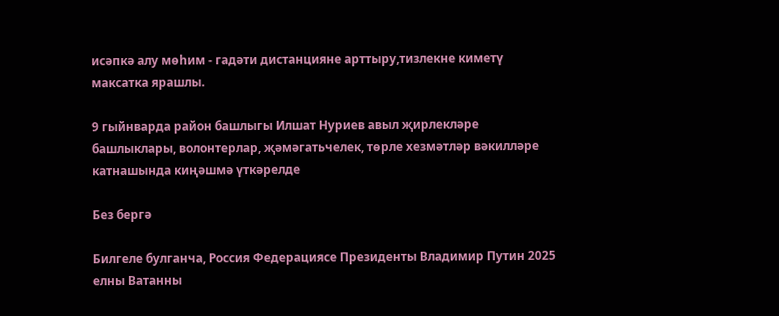исәпкә алу мөһим - гадәти дистанцияне арттыру,тизлекне киметү максатка ярашлы.

9 гыйнварда район башлыгы Илшат Нуриев авыл җирлекләре башлыклары, волонтерлар, җәмәгатьчелек, төрле хезмәтләр вәкилләре катнашында киңәшмә үткәрелде

Без бергә

Билгеле булганча, Россия Федерациясе Президенты Владимир Путин 2025 елны Ватанны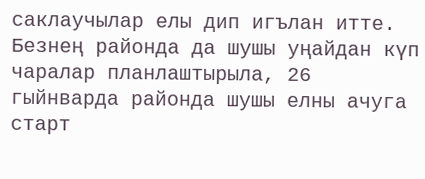саклаучылар елы дип игълан итте. Безнең районда да шушы уңайдан күп чаралар планлаштырыла, 26 гыйнварда районда шушы елны ачуга старт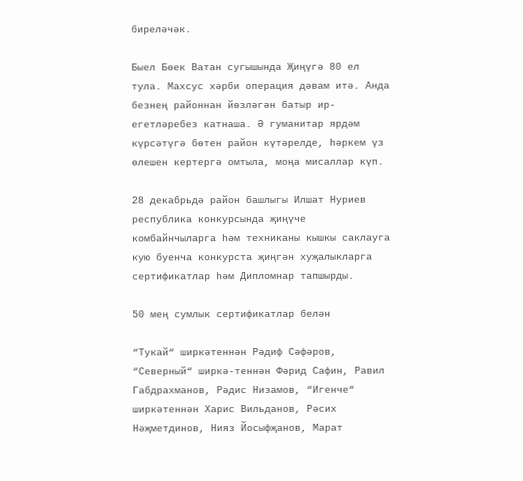биреләчәк.

Быел Бөек Ватан сугышында Җиңүгә 80 ел тула. Махсус хәрби операция дәвам итә. Анда безнең районнан йөзләгән батыр ир-егетләребез катнаша. Ә гуманитар ярдәм күрсәтүгә бөтен район күтәрелде, һәркем үз өлешен кертергә омтыла, моңа мисаллар күп.

28 декабрьдә район башлыгы Илшат Нуриев республика конкурсында җиңүче комбайнчыларга һәм техниканы кышкы саклауга кую буенча конкурста җиңгән хуҗалыкларга сертификатлар һәм Дипломнар тапшырды.

50 мең сумлык сертификатлар белән

“Тукай“ ширкәтеннән Рәдиф Сәфәров, “Северный“ ширкә-теннән Фәрид Сафин, Равил Габдрахманов, Рәдис Низамов, “Игенче“ ширкәтеннән Харис Вильданов, Рәсих Нәҗметдинов, Нияз Йосыфҗанов, Марат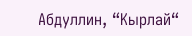Абдуллин, “Кырлай“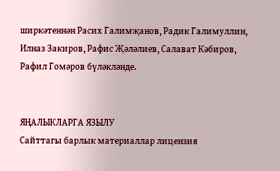ширкәтеннән Расих Галимҗанов, Радик Галимуллин, Илназ Закиров, Рафис Җәләлиев, Салават Кәбиров, Рафил Гомәров бүләкләнде.


ЯҢАЛЫКЛАРГА ЯЗЫЛУ
Сайттагы барлык материаллар лицензия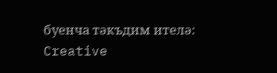буенча тәкъдим ителә:
Creative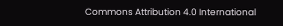Commons Attribution 4.0 International